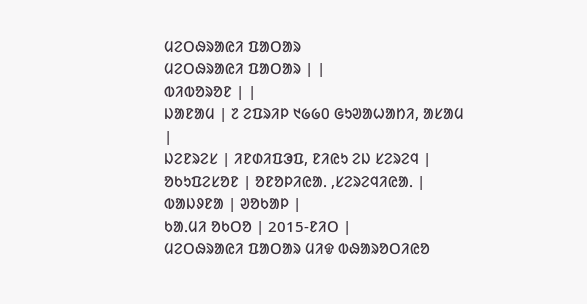ᱢᱮᱛᱷᱨᱟᱭᱤ ᱯᱟᱛᱟᱨ
ᱢᱮᱛᱷᱨᱟᱭᱤ ᱯᱟᱛᱟᱨ | |
ᱵᱤᱵᱚᱨᱚᱱ | |
ᱡᱟᱱᱟᱢ | ᱗ ᱮᱯᱨᱤᱞ ᱑᱙᱙᱐ ᱜᱩᱣᱟᱦᱟᱴᱤ, ᱟᱥᱟᱢ |
ᱡᱮᱱᱨᱮᱥ | ᱤᱱᱰᱤᱯᱳᱯ, ᱱᱤᱭᱩ ᱮᱡ ᱥᱮᱨᱮᱧ |
ᱚᱠᱩᱯᱮᱥᱚᱱ | ᱚᱱᱚᱞᱤᱭᱟᱹ ,ᱥᱮᱨᱮᱧᱤᱭᱟᱹ |
ᱵᱟᱡᱽᱱᱟ | ᱣᱚᱠᱟᱞ |
ᱠᱟᱹᱢᱤ ᱚᱠᱛᱚ | 2015-ᱱᱤᱛ |
ᱢᱮᱛᱷᱨᱟᱭᱤ ᱯᱟᱛᱟᱨ ᱢᱤᱫ ᱵᱷᱟᱨᱚᱛᱤᱭᱚ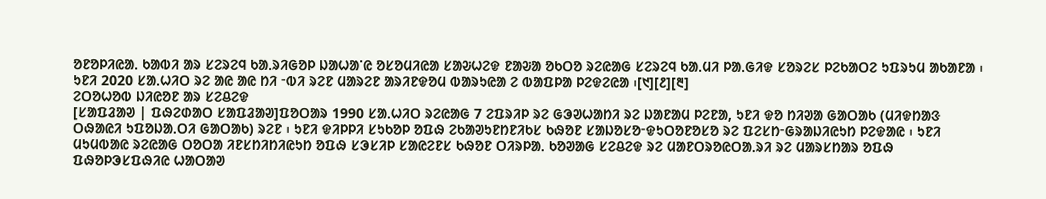ᱚᱱᱚᱞᱤᱭᱟᱹ ᱠᱟᱵᱤ ᱟᱨ ᱥᱮᱨᱮᱧ ᱠᱟᱹᱨᱤᱜᱚᱞ ᱡᱟᱦᱟᱸᱭ ᱚᱥᱚᱢᱤᱭᱟ ᱥᱟᱶᱦᱮᱫ ᱱᱟᱶᱟ ᱚᱠᱛᱚ ᱨᱮᱭᱟᱜ ᱥᱮᱨᱮᱧ ᱠᱟᱹᱢᱤ ᱞᱟᱹᱜᱤᱫ ᱥᱚᱨᱮᱥ ᱞᱮᱠᱟᱛᱮ ᱩᱯᱨᱩᱢ ᱟᱠᱟᱱᱟ ᱾ ᱩᱱᱤ 2020 ᱥᱟᱹᱦᱤᱛ ᱨᱮ ᱟᱭ ᱟᱭ ᱴᱤ ᱼᱵᱤ ᱨᱮᱱ ᱢᱟᱨᱮᱱ ᱟᱨᱤᱱᱫᱚᱢ ᱵᱟᱨᱩᱭᱟ ᱮ ᱵᱟᱯᱞᱟ ᱞᱮᱫᱮᱭᱟ ᱾[᱑][᱒][᱓]
ᱮᱛᱚᱦᱚᱵ ᱡᱤᱭᱚᱱ ᱟᱨ ᱥᱮᱪᱮᱫ
[ᱥᱟᱯᱲᱟᱣ | ᱯᱷᱮᱰᱟᱛ ᱥᱟᱯᱲᱟᱣ]ᱯᱚᱛᱟᱨ 1990 ᱥᱟᱹᱦᱤᱛ ᱨᱮᱭᱟᱜ 7 ᱮᱯᱨᱤᱞ ᱨᱮ ᱜᱳᱣᱦᱟᱴᱤ ᱨᱮ ᱡᱟᱱᱟᱢ ᱞᱮᱱᱟ, ᱩᱱᱤ ᱫᱚ ᱴᱤᱣᱟ ᱜᱟᱛᱟᱠ (ᱢᱤᱫᱴᱟᱝ ᱛᱷᱟᱭᱤ ᱩᱯᱚᱡᱟᱹᱛᱤ ᱜᱟᱛᱟᱠ) ᱨᱮᱱ ᱾ ᱩᱱᱤ ᱫᱤᱞᱞᱤ ᱥᱩᱠᱚᱞ ᱚᱯᱷ ᱮᱠᱟᱣᱩᱱᱴᱱᱤᱠᱥ ᱠᱷᱚᱱ ᱥᱟᱡᱚᱥᱚᱼᱫᱩᱛᱚᱱᱚᱥᱚ ᱨᱮ ᱯᱮᱥᱴᱼᱜᱨᱟᱡᱤᱭᱩᱴ ᱞᱮᱫᱟᱭ ᱾ ᱩᱱᱤ ᱢᱩᱢᱵᱟᱭ ᱨᱮᱭᱟᱜ ᱛᱚᱛᱟ ᱤᱱᱥᱴᱤᱴᱤᱭᱩᱴ ᱚᱯᱷ ᱥᱳᱥᱤᱞ ᱥᱟᱭᱮᱱᱥ ᱠᱷᱚᱱ ᱛᱤᱨᱞᱟᱹ ᱠᱚᱣᱟᱜ ᱥᱮᱪᱮᱫ ᱨᱮ ᱢᱟᱱᱛᱨᱚᱭᱛᱟᱹᱨᱤ ᱨᱮ ᱢᱟᱨᱥᱴᱟᱨ ᱚᱯᱷ ᱯᱷᱚᱞᱳᱥᱯᱷᱤᱭ ᱦᱟᱛᱟᱣ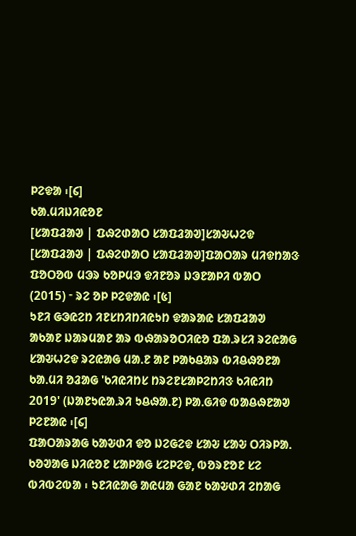ᱞᱮᱫᱟ ᱾[᱔]
ᱠᱟᱹᱢᱤᱡᱤᱭᱚᱱ
[ᱥᱟᱯᱲᱟᱣ | ᱯᱷᱮᱰᱟᱛ ᱥᱟᱯᱲᱟᱣ]ᱥᱟᱶᱦᱮᱫ
[ᱥᱟᱯᱲᱟᱣ | ᱯᱷᱮᱰᱟᱛ ᱥᱟᱯᱲᱟᱣ]ᱯᱟᱛᱟᱨ ᱢᱤᱫᱴᱟᱝ ᱯᱚᱛᱚᱵ ᱢᱳᱨ ᱠᱚᱞᱢᱳ ᱫᱤᱱᱚᱨ ᱡᱳᱱᱟᱞᱤ ᱵᱟᱛ (2015) ᱼ ᱨᱮ ᱚᱞ ᱞᱮᱫᱟᱭ ᱾[᱕]
ᱩᱱᱤ ᱜᱳᱭᱮᱴ ᱤᱱᱥᱴᱤᱴᱤᱭᱩᱴ ᱫᱟᱨᱟᱭ ᱥᱟᱯᱲᱟᱣ ᱟᱠᱟᱱ ᱡᱟᱨᱢᱟᱱ ᱟᱨ ᱵᱷᱟᱨᱚᱛᱤᱭᱚ ᱯᱟᱹᱨᱥᱤ ᱨᱮᱭᱟᱜ ᱥᱟᱶᱦᱮᱫ ᱨᱮᱭᱟᱜ ᱢᱟᱹᱱ ᱟᱱ ᱞᱟᱠᱪᱟᱨ ᱵᱤᱪᱷᱚᱱᱟ ᱠᱟᱹᱢᱤ ᱚᱲᱟᱜ 'ᱠᱤᱭᱤᱴᱥ ᱴᱨᱮᱱᱥᱟᱞᱮᱴᱤᱝ ᱠᱤᱭᱤᱴ 2019' (ᱡᱟᱱᱩᱭᱟᱹᱨᱤ ᱩᱪᱷᱟᱹᱱ) ᱞᱟᱹᱜᱤᱫ ᱵᱟᱪᱷᱱᱟᱣ ᱞᱮᱱᱟᱭ ᱾[᱔]
ᱯᱟᱛᱟᱨᱟᱜ ᱠᱟᱶᱰᱤ ᱫᱚ ᱡᱮᱜᱮᱫ ᱥᱟᱶ ᱥᱟᱶ ᱛᱤᱨᱞᱟᱹ ᱠᱚᱣᱟᱜ ᱡᱤᱭᱚᱱ ᱥᱟᱞᱟᱜ ᱥᱮᱞᱮᱫ, ᱵᱚᱨᱱᱚᱱ ᱥᱮ ᱵᱤᱵᱮᱵᱟ ᱾ ᱩᱱᱤᱭᱟᱜ ᱟᱭᱢᱟ ᱜᱟᱱ ᱠᱟᱶᱰᱤ ᱮᱴᱟᱜ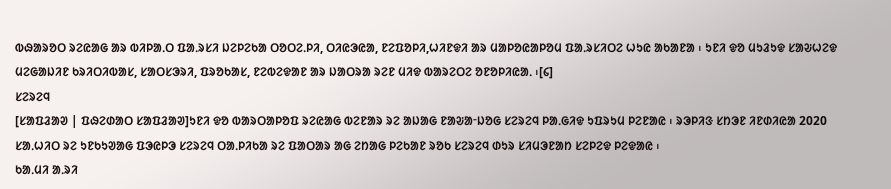ᱵᱷᱟᱨᱚᱛ ᱨᱮᱭᱟᱜ ᱟᱨ ᱵᱤᱞᱟᱹᱛ ᱯᱟᱹᱨᱥᱤ ᱡᱮᱞᱮᱠᱟ ᱛᱚᱛᱮᱹᱞᱤ, ᱛᱤᱭᱳᱭᱟ, ᱱᱮᱯᱚᱞᱤ,ᱦᱤᱱᱫᱤ ᱟᱨ ᱢᱟᱞᱚᱭᱟᱞᱚᱢ ᱯᱟᱹᱨᱥᱤᱛᱮ ᱦᱩᱭ ᱟᱠᱟᱱᱟ ᱾ ᱩᱱᱤ ᱫᱚ ᱢᱩᱲᱩᱫ ᱥᱟᱶᱦᱮᱫ ᱢᱮᱜᱟᱡᱤᱱ ᱠᱨᱤᱛᱤᱵᱟᱥ, ᱥᱟᱛᱥᱳᱨᱤ, ᱯᱨᱚᱠᱟᱥ, ᱱᱮᱵᱮᱫᱟᱱ ᱟᱨ ᱡᱟᱛᱨᱟ ᱨᱮᱱ ᱢᱤᱫ ᱵᱟᱨᱮᱛᱮ ᱚᱱᱚᱞᱤᱭᱟᱹ ᱾[᱔]
ᱥᱮᱨᱮᱧ
[ᱥᱟᱯᱲᱟᱣ | ᱯᱷᱮᱰᱟᱛ ᱥᱟᱯᱲᱟᱣ]ᱩᱱᱤ ᱫᱚ ᱵᱟᱨᱛᱟᱞᱚᱯ ᱨᱮᱭᱟᱜ ᱵᱮᱱᱟᱨ ᱨᱮ ᱟᱡᱟᱜ ᱱᱟᱶᱟᱼᱡᱚᱜ ᱥᱮᱨᱮᱧ ᱞᱟᱹᱜᱤᱫ ᱩᱯᱨᱩᱢ ᱞᱮᱱᱟᱭ ᱾ ᱨᱳᱞᱤᱝ ᱥᱴᱳᱱ ᱤᱱᱰᱤᱭᱟ 2020 ᱥᱟᱹᱦᱤᱛ ᱨᱮ ᱩᱱᱠᱩᱣᱟᱜ ᱯᱳᱭᱞᱳ ᱥᱮᱨᱮᱧ ᱛᱟᱹᱞᱤᱠᱟ ᱨᱮ ᱯᱟᱛᱟᱨ ᱟᱜ ᱮᱴᱟᱜ ᱞᱮᱠᱟᱱ ᱨᱚᱠ ᱥᱮᱨᱮᱧ ᱰᱩᱨ ᱥᱤᱢᱳᱱᱟᱴ ᱥᱮᱞᱮᱫ ᱞᱮᱫᱟᱭ ᱾
ᱠᱟᱹᱢᱤ ᱟᱹᱨᱤ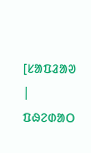[ᱥᱟᱯᱲᱟᱣ | ᱯᱷᱮᱰᱟᱛ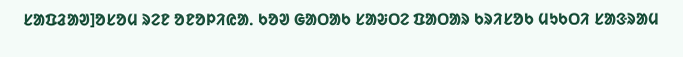ᱥᱟᱯᱲᱟᱣ]ᱚᱥᱚᱢ ᱨᱮᱱ ᱚᱱᱚᱞᱤᱭᱟᱹ ᱠᱚᱣ ᱜᱟᱛᱟᱠ ᱥᱟᱶᱛᱮ ᱯᱟᱛᱟᱨ ᱠᱨᱤᱥᱚᱠ ᱢᱩᱠᱛᱤ ᱥᱟᱝᱨᱟᱢ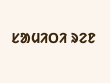ᱥᱟᱢᱤᱛᱤ ᱨᱮᱱ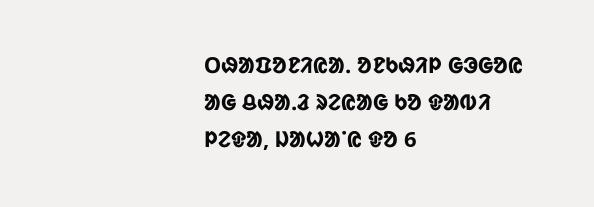ᱛᱷᱟᱯᱚᱱᱤᱭᱟᱹ ᱚᱱᱠᱷᱤᱞ ᱜᱳᱜᱚᱭ ᱟᱜ ᱪᱷᱟᱹᱲ ᱨᱮᱭᱟᱜ ᱠᱚ ᱫᱟᱵᱤ ᱞᱮᱫᱟ, ᱡᱟᱦᱟᱸᱭ ᱫᱚ 6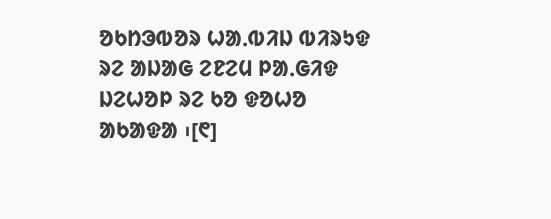ᱚᱠᱴᱳᱵᱚᱨ ᱦᱟᱹᱵᱤᱡ ᱵᱤᱨᱩᱫ ᱨᱮ ᱟᱡᱟᱜ ᱮᱱᱮᱢ ᱞᱟᱹᱜᱤᱫ ᱡᱮᱦᱚᱞ ᱨᱮ ᱠᱚ ᱫᱚᱦᱚ ᱟᱠᱟᱫᱟ ᱾[᱖]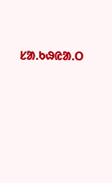ᱥᱟᱹᱠᱷᱭᱟᱹᱛ